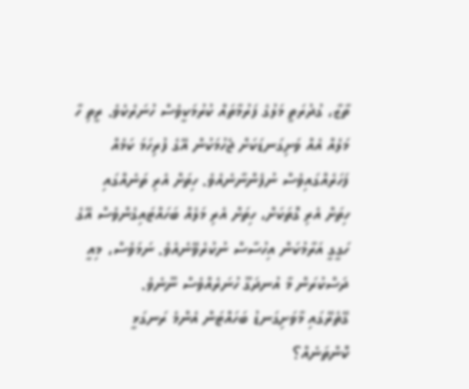ތާޒާ، ގުދުރަތީ މަލުގެ ފަރުމާތައް ކުރުމަކީވެސް ހުނަރެކެވެ. ރީތި ހާ މަލެއް އެއް ވަށިގަނޑަކަށް ޖެހުމަކުން އޭގެ ފުރިހަމަ ކަމެއް ފަހަރެއްގައިވެސް ނުފެންނާނެއެވެ. ހިތަށް އެރި ތަނެއްގައި ހިތަށް އެރި ގޮތަކަށް، ހިތަށް އެރި މަލެއް ބަހައްޓައިގެންވެސް އޭގެ ހަގީގީ އަރާމުކަން އިހުސާސް ނުކުރެވޭނެއެވެ. ނަމަވެސް، މިއީ ދަސްކުރަން މާ އުނދަގޫ ހުނަރެއްވެސް ނޫނެވެ.
ގޭތެރޭގައި މާވަށިގަނޑު ބަހައްޓަން އެންމެ ރަނގަޅީ ކޮންތަނެއް؟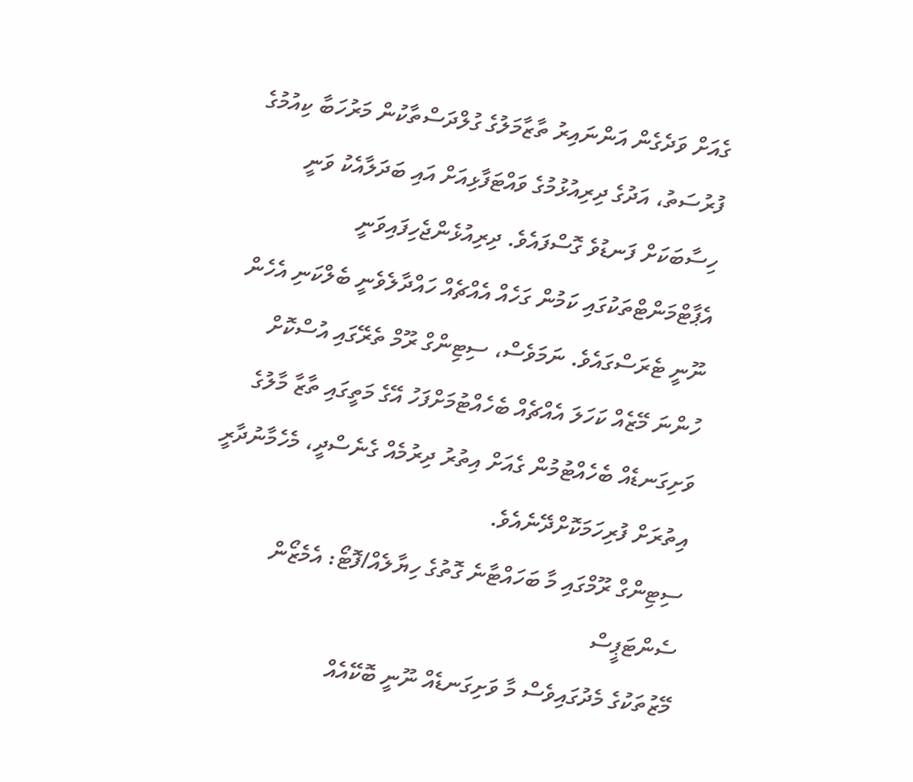ގެއަށް ވަދެގެން އަންނައިރު ތާޒާމަލުގެ ގުލްދަސްތާކުން މަރުހަބާ ކިއުމުގެ ފުރުސަތު، އަދުގެ ދިރިއުޅުމުގެ ވައްޓަފާޅިއަށް އައި ބަދަލާއެކު ވަނީ ހިސާބަކަށް ފަނޑުވެ ގޮސްފައެވެ. ދިރިއުޅެންޖެހިފައިވަނީ އެޕާޓްމަންޓްތަކުގައި ކަމުން ގަހެއް އެއްޗެއް ހައްދާލެވެނީ ބެލްކަނި އެހެން ނޫނީ ޓެރަސްގައެވެ. ނަމަވެސް، ސިޓިންގް ރޫމް ތެރޭގައި އުސްކޮށް ހުންނަ މޭޒެއް ކަހަލަ އެއްޗެއް ބެހެއްޓުމަށްފަހު އޭގެ މަތީގައި ތާޒާ މާލުގެ ވަށިގަނޑެއް ބެހެއްޓުމުން ގެއަށް އިތުރު ދިރުމެއް ގެނެސްދީ، މެހެމާނުދާރީ އިތުރަށް ފުރިހަމަކޮށްދޭނެއެވެ.
ސިޓިންގް ރޫމްގައި މާ ބަހައްޓާނެ ގޮތުގެ ހިޔާލެއް/ފޮޓޯ: އެމެޒޯން
ސެންޓަޕީސް
މޭޒުތަކުގެ މެދުގައިވެސް މާ ވަށިގަނޑެއް ނޫނީ ބޮކޭއެއް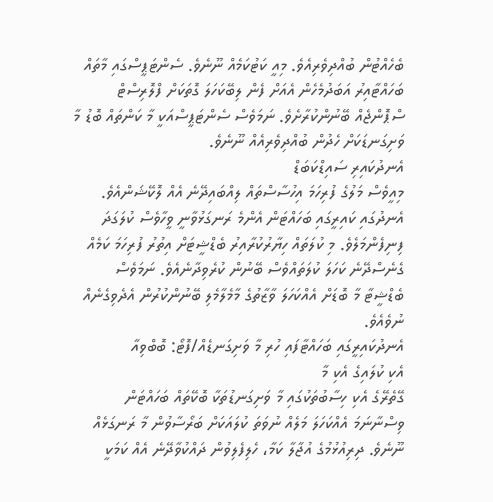ބެހެއްޓުން ބުއްދިވެރިއެވެ. މިއީ ކަޓުކަމެއް ނޫނެވެ. ސެންޓަޕީސްގައި މާތައް ބަހައްޓާއިރު އަބަދުމެހެން އެއަށް ފެން ލިބޭކަހަލަ ގޮތަކަށް ފްލޮރިސްޓް ސްޕޮންޖެއް ބޭނުންކުރާށެވެ. ނަމަވެސް ސެންޓަޕީސްއަކީ މާ ކަންތައް ބޮޑު މާ ވަށިގަނޑަކަށް ހެދުން ބުއްދިވެރިއެއް ނޫނެވެ.
އެނދުކައިރި ސައިޑްކަބަޑް
މިއީވެސް މަލުގެ ފުރިހަމަ އިހުސާސްތައް ލިއްބައިދޭނެ އެއް ލޮކޭޝަންއެވެ. އެނދުގައި ކައިރީގައި ބަހައްޓަން އެންމެ ރަނގަޅުވާނީ ވީހާވެސް ކުލަގަދަ ފިނިފެންމަލެވެ. މި ކުލަތައް ހިޔާރުކުރާއިރު ބެޑްޝީޓަށް އިތުރު ފުރިހަމަ ކަމެއް ގެނެސްދޭނެ ކަހަލަ ކުލަތައްވެސް ބޭނުން ކުރެވިދާނެއެވެ. ނަމަވެސް ބެޑްޝީޓާ މާ ބޮޑަށް އެއްކަހަލަ ވާޒާތުގެ މާމެލާމެލި ބޭނުންކުރުން އެދެވިގެނެއް ނުވެއެވެ.
އެނދުކައިރީގައި ބަހައްޓާފައި ހުރި މާ ވަށިގަނޑެއް/ފޮޓޯ: ބޮބްވިއާ
އެކި ކުލައިގެ އެކި މާ
ގޭތެރޭގެ އެކި ހިސާބުތަކުގައި މާ ވަށިގަނޑުތަކާ ބޮކޭތައް ބަހައްޓަން ވިސްނާނަމަ އެއްކަހަލަ މަލެއް ނުވަތަ ކުލައަކަށް ބަރޯސާވުން މާ ރަނގަޅެއް ނޫނެވެ. ދިރިއުޅުމުގެ އުޖާލާ ކަމާ، ހެލިފެލިވުން ދައްކުވާދޭނެ އެއް ކަމަކީ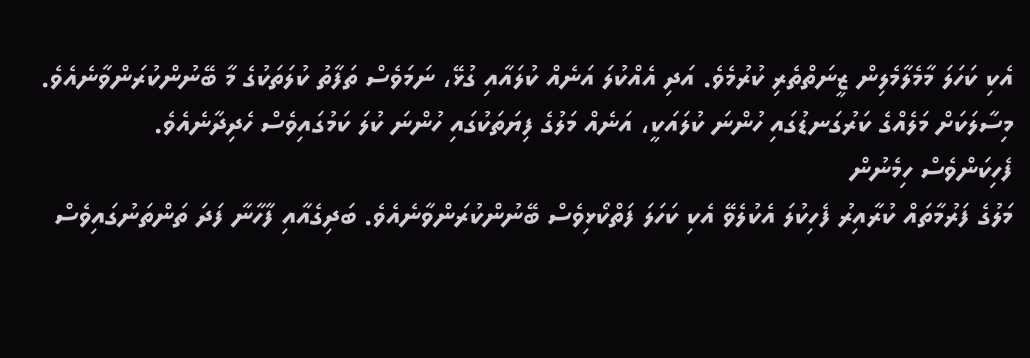އެކި ކަހަލަ މާމެލާމެލިން ޒީނަތްތެރި ކުރުމެވެ. އަދި އެއްކުލަ އަނެއް ކުލައާއި ގުޅޭ، ނަމަވެސް ތަފާތު ކުލަތަކުގެ މާ ބޭނުންކުރަންވާނެއެވެ. މިސާލަކަށް މަލެއްގެ ކަރުގަނޑުގައި ހުންނަ ކުލައަކީ، އަނެއް މަލުގެ ފިޔަތަކުގައި ހުންނަ ކުލަ ކަމުގައިވެސް ހެދިދާނެއެވެ.
ފެހިކަންވެސް ހިމެނުން
މަލުގެ ފަރުމާތައް ކުރާއިރު ފެހިކުލަ އެކުލެވޭ އެކި ކަހަލަ ފަތްކޯޅިވެސް ބޭނުންކުރަންވާނެއެވެ. ބަދިގެއާއި ފާހާނާ ފަދަ ތަންތަނުގައިވެސް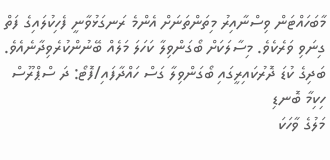މާބަހައްޓަން ވިސްނާއިރު މިތަންތަނަށް އެންމެ ރަނގަޅުވާނީ ފެހިކުލައިގެ ފަތް ގިނަވި ވަރެކެވެ. މިސާލަކަށް ބޯގަންވިލާ ކަހަލަ މަލެއް ބޭނުންކުރެވިދާނެއެވެ.
ބަދިގެ ކުޑަ ދޮރުކައިރީގައި ބޯގަންވިލާ ގަސް ހައްދާފައި/ފޮޓޯ: ދަ ސްޕްރޫސް
ހިކިމާ ބޮނޑި
މަލުގެ ވާހަކަ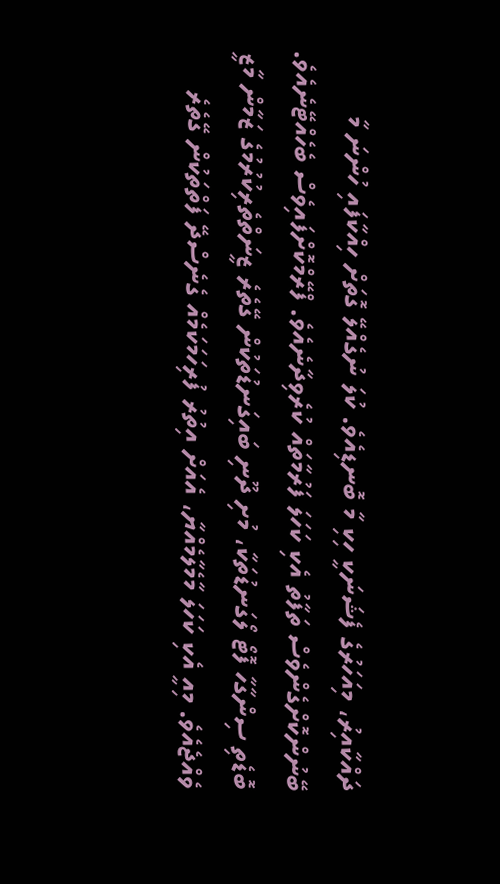ދައްކާއިރު، މިއަހަރުގެ ފެޝަނަކީ ހިކި މާ ބޮނޑިއެވެ. ކުލަ ނުގެއްލޭ ގޮތަށް ހިއްކާފައި ހުންނަ މާ ބޭނުންކޮށްގެންވެސް ތަފާތު އެކި ކަހަލަ ފަރުމާތައް ކުރެވިދާނެއެވެ. ފްރޭމްކޮށްފައިވެސް ބެހެއްޓޭނެއެވެ.
ބޮޑެތި ސިންގާހާ ފޮޓޯ ލޯގަނޑުތަކާ، މުށި ދޫނި ބައިގަނޑުތަކުން ގޭތެރެ ޒީނަތްތެރިކުރުމުގެ ޒަމާން މާޒީ ވެއްޖެއެވެ. މިއީ އެކި ކަހަލަ މާމެލާމެއްޔާ، އެއަށް އިތުރު ފުރިހަމަކަމެއް ގެނެސްދޭ ފަތްތަކުން ގޭތެރެ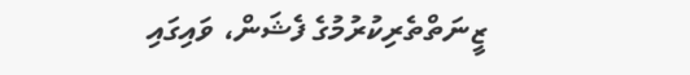ޒީނަތްތެރިކުރުމުގެ ފެޝަން، ވައިގައި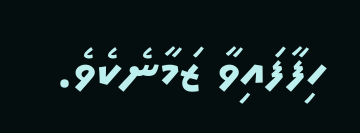ހިފާފައިވާ ޒަމާނެކެވެ.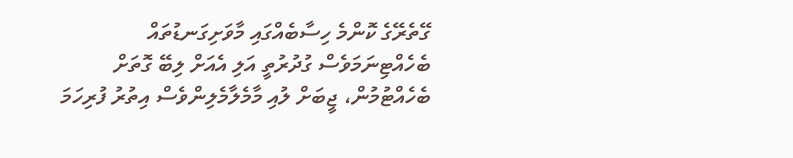ގޭތެރޭގެ ކޮންމެ ހިސާބެއްގައި މާވަށިގަނޑުތައް ބެހެއްޓިނަމަވެސް ގުދުރުތީ އަލި އެއަށް ލިބޭ ގޮތަށް ބެހެއްޓުމުން، ޖީބަށް ލުއި މާމެލާމެލިންވެސް އިތުރު ފުރިހަމަ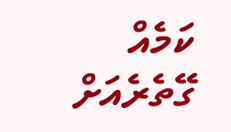ކަމެއް ގޭތެރެއަށް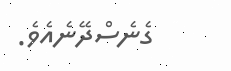ގެނެސްދޭނެއެވެ.